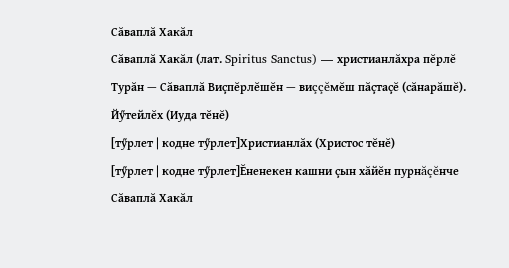Сăваплă Хакăл
Сăваплă Хакăл (лат. Spiritus Sanctus) — христианлăхра пĕрлĕ Турăн — Сăваплă Виçпĕрлĕшĕн — виççĕмĕш пăçтаçĕ (сăнарăшĕ).
Йӳтейлĕх (Иуда тĕнĕ)
[тӳрлет | кодне тӳрлет]Христианлăх (Христос тĕнĕ)
[тӳрлет | кодне тӳрлет]Ĕненекен кашни çын хăйĕн пурнăçĕнче Сăваплă Хакăл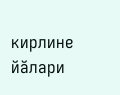кирлине йăлари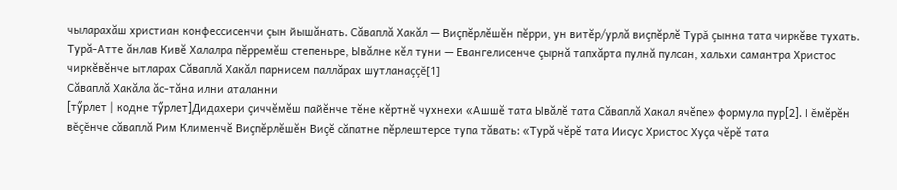чыларахăш христиан конфессисенчи çын йышăнать. Сăваплă Хакăл — Виçпĕрлĕшĕн пĕрри, ун витĕр/урлă виçпĕрлĕ Турă çынна тата чиркĕве тухать. Турă-Атте ăнлав Кивĕ Халалра пĕрремĕш степеньре, Ывăлне кĕл туни — Евангелисенче çырнă тапхăрта пулнă пулсан, хальхи самантра Христос чиркĕвĕнче ытларах Сăваплă Хакăл парнисем паллăрах шутланаççĕ[1]
Сăваплă Хакăла ăс-тăна илни аталанни
[тӳрлет | кодне тӳрлет]Дидахери çиччĕмĕш пайĕнче тĕне кĕртнĕ чухнехи «Ашшĕ тата Ывăлĕ тата Сăваплă Хакал ячĕпе» формула пур[2]. I ĕмĕрĕн вĕçĕнче сăваплă Рим Клименчĕ Виçпĕрлĕшĕн Виçĕ сăпатне пĕрлештерсе тупа тăвать: «Турă чĕрĕ тата Иисус Христос Хуçа чĕрĕ тата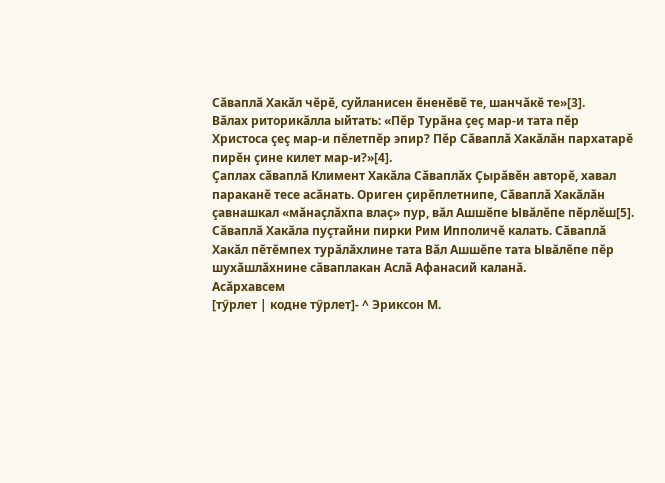Сăваплă Хакăл чĕрĕ, суйланисен ĕненĕвĕ те, шанчăкĕ те»[3].
Вăлах риторикăлла ыйтать: «Пĕр Турăна çеç мар-и тата пĕр Христоса çеç мар-и пĕлетпĕр эпир? Пĕр Сăваплă Хакăлăн пархатарĕ пирĕн çине килет мар-и?»[4].
Çаплах сăваплă Климент Хакăла Сăваплăх Çырăвĕн авторĕ, хавал параканĕ тесе асăнать. Ориген çирĕплетнипе, Сăваплă Хакăлăн çавнашкал «мăнаçлăхпа влаç» пур, вăл Ашшĕпе Ывăлĕпе пĕрлĕш[5]. Сăваплă Хакăла пуçтайни пирки Рим Ипполичĕ калать. Сăваплă Хакăл пĕтĕмпех турăлăхлине тата Вăл Ашшĕпе тата Ывăлĕпе пĕр шухăшлăхнине сăваплакан Аслă Афанасий каланă.
Асăрхавсем
[тӳрлет | кодне тӳрлет]- ^ Эриксон М.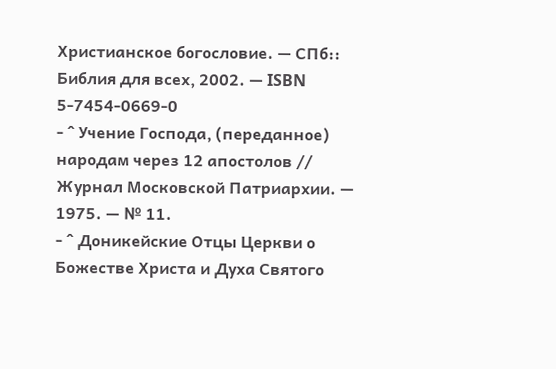Христианское богословие. — СПб:: Библия для всех, 2002. — ISBN 5-7454-0669-0
- ^ Учение Господа, (переданное) народам через 12 апостолов // Журнал Московской Патриархии. — 1975. — № 11.
- ^ Доникейские Отцы Церкви о Божестве Христа и Духа Святого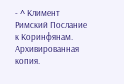- ^ Климент Римский Послание к Коринфянам. Архивированная копия.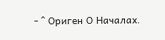- ^ Ориген О Началах.